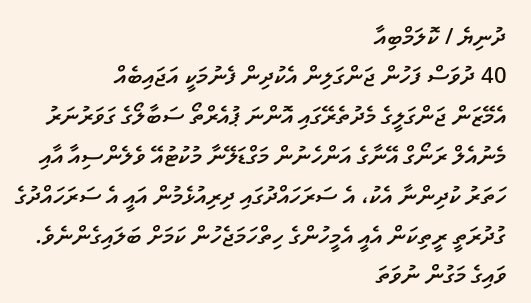ދުނިޔެ / ކޮލަމްބިއާ
40 ދުވަސް ފަހުން ޖަންގަލިން އެކުދިން ފެނުމަކީ އަޖައިބެއް
އެމޭޒަން ޖަންގަލީގެ މެދުތެރޭގައި އޮންނަ ޕުއެރްތޯ ސަބާލޯގެ ގަވަރުނަރު މެނުއެލް ރަނޯގް އޭނާގެ އަންހެނުން މަގްޑަލޭނާ މުކުޓުއޭ ވެލެންސިއާ އާއި ހަތަރު ކުދިންނާ އެކު، އެ ސަރަހައްދުގައި ދިރިއުޅެމުން އައީ އެ ސަރަހައްދުގެ ގުދުރަތީ ރީތިކަން އެއީ އެމީހުންގެ ހިތްހަމަޖެހުން ކަމަށް ބަލައިގެންނެވެ. ވައިގެ މަގުން ނުވަތަ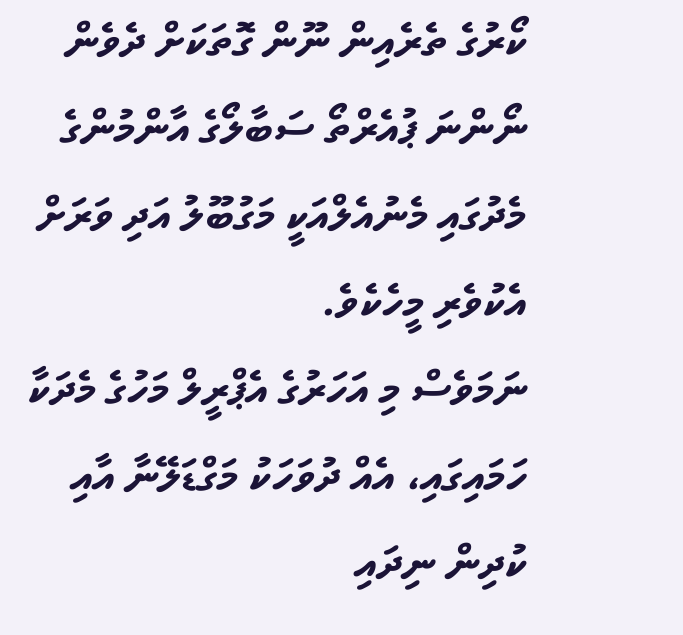ކޯރުގެ ތެރެއިން ނޫން ގޮތަކަށް ދެވެން ނޯންނަ ޕުއެރްތޯ ސަބާލޯގެ އާންމުންގެ މެދުގައި މެނުއެލްއަކީ މަގުބޫލު އަދި ވަރަށް އެކުވެރި މީހެކެވެ.
ނަމަވެސް މި އަހަރުގެ އެޕްރީލް މަހުގެ މެދަކާ ހަމައިގައި، އެއް ދުވަހަކު މަގްޑަލޭނާ އާއި ކުދިން ނިދައި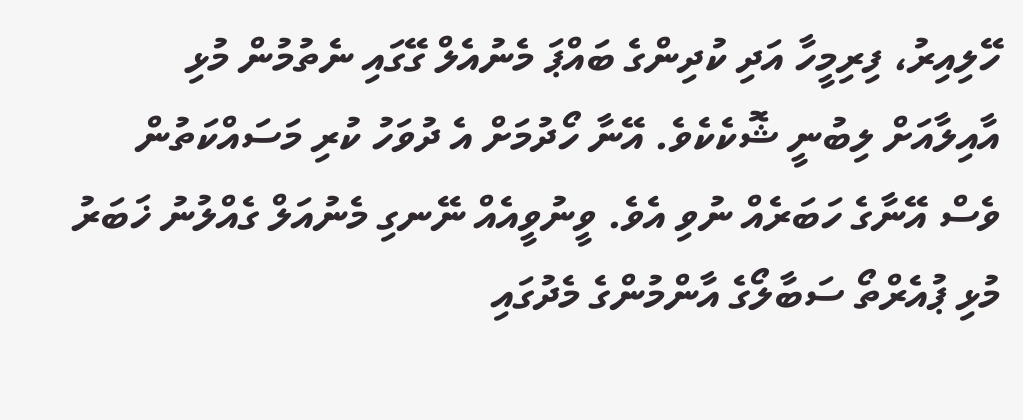ހޭލިއިރު، ފިރިމީހާ އަދި ކުދިންގެ ބައްޕަ މެނުއެލް ގޭގައި ނެތުމުން މުޅި އާއިލާއަށް ލިބުނީ ޝޮކެކެވެ. އޭނާ ހޯދުމަށް އެ ދުވަހު ކުރި މަސައްކަތުން ވެސް އޭނާގެ ހަބަރެއް ނުވި އެވެ. ވީނުވީއެއް ނޭނގި މެނުއަލް ގެއްލުނު ޚަބަރު މުޅި ޕުއެރްތޯ ސަބާލޯގެ އާންމުންގެ މެދުގައި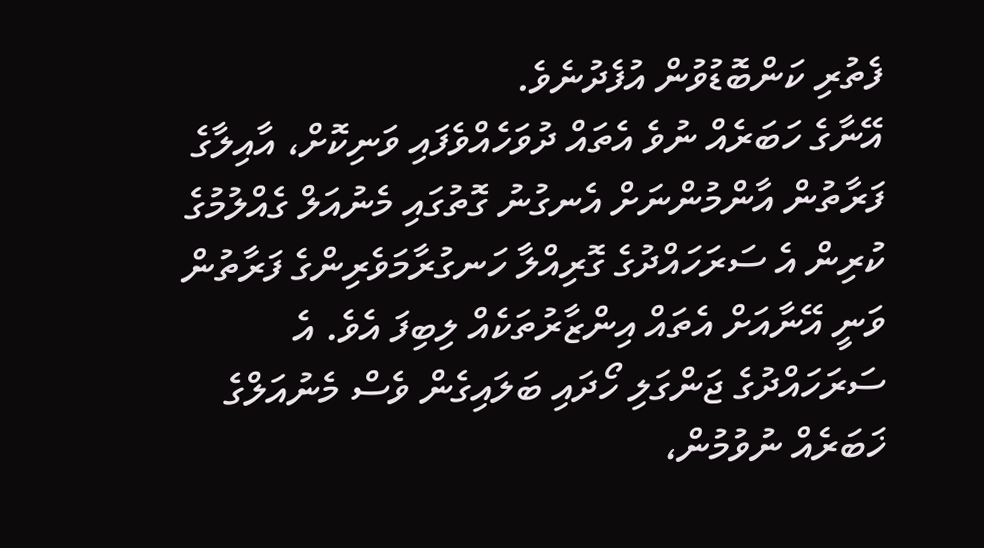ފެތުރި ކަންބޮޑުވުން އުފެދުނެވެ.
އޭނާގެ ހަބަރެއް ނުވެ އެތައް ދުވަހެއްވެފައި ވަނިކޮށް، އާއިލާގެ ފަރާތުން އާންމުންނަށް އެނގުނު ގޮތުގައި މެނުއަލް ގެއްލުމުގެ ކުރިން އެ ސަރަހައްދުގެ ގޮރިއްލާ ހަނގުރާމަވެރިންގެ ފަރާތުން ވަނީ އޭނާއަށް އެތައް އިންޒާރުތަކެއް ލިބިފަ އެވެ. އެ ސަރަހައްދުގެ ޖަންގަލި ހޯދައި ބަލައިގެން ވެސް މެނުއަލްގެ ޚަބަރެއް ނުވުމުން،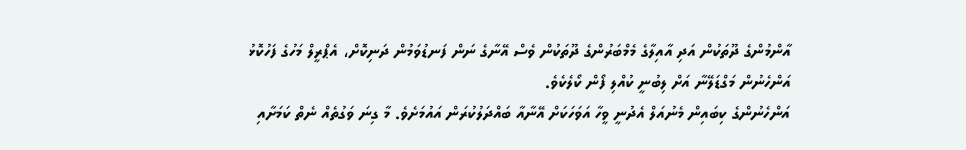އާންމުންގެ ދޫތަކުން އަދި އާއިލާގެ މެމްބަރުންގެ ދޫތަކުން ވެސް އޭނާގެ ނަން ފަނޑުވަމުން ދަނިކޮށް، އެޕްރީލް މަހުގެ ފަހުކޮޅު އަންހެނުން މަގްޑަލޭނާ އަށް ލިބުނީ ކުއްލި ފޯން ކޯލެކެވެ.
އަންހެނުންގެ ކިބައިން މެނުއަލް އެދުނީ ވީހާ އަވަހަކަށް އޭނާއާ ބައްދަލުކުރަން އައުމަށެވެ. މާ ގިނަ ވަގުތެއް ނެތް ކަމަށާއި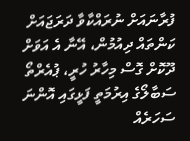ފުރާނައަށް ނުރައްކާވާ ދަރަޖައަށް ކަންތައް ދިއުމުން، އޭނާ އެ އަވަށް ދޫކޮށް ގޮސް މިހާރު ހުރީ، ޕުއެރްތޯ ސަބާލޯގެ އިރުމަތީ ފަޅީގައި އޮންނަ ސަހަރެއް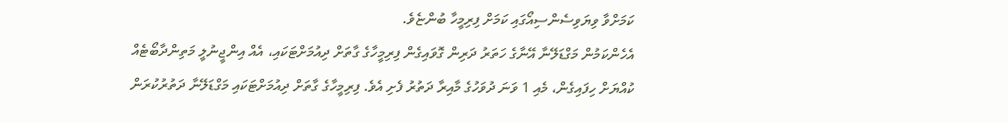ކަމަށްވާ ވިޔަވިސެންސިއޯގައި ކަމަށް ފިރިމީހާ ބުންޏެވެ.
އެހެންކަމުން މަގްޑަލޭނާ އޭނާގެ ހަތަރު ދަރިން ގޮވައިގެން ފިރިމީހާގެ ގާތަށް ދިއުމަށްޓަކައި، އެއް އިންޖީނުލީ މަތިންދާބޯޓެއް ކުއްޔަށް ހިފައިގެން، މެއި 1 ވަނަ ދުވަހުގެ މާއިރާ ދަތުރު ފެށި އެވެ. ފިރިމީހާގެ ގާތަށް ދިއުމަށްޓަކައި މަގްޑަލޭނާ ދަތުރުކުރަން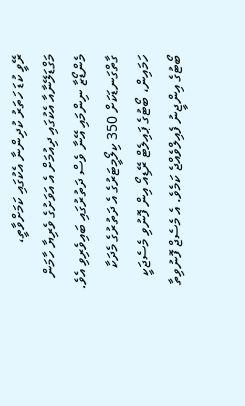ރޭވީ ކުޑަ ހަތަރު ކުދިންނާ އެކުގައި ކަމަށްވާތީ، މަގްޑަލޭނާއާ އެކުގައި ދިއުމަށް އެ އަވަށުގެ ވެރިޔާ ހާމަން މެންޑޯޒާ ނިންމައި އޭނާ ވެސް ދަތުރުގައި ބައިވެރިވި އެވެ.
ގާތްގަނޑަކަށް 350 ކިލޯމީޓަރުގެ އެ ދަތުރުގެ މެދަކާ ހަމައިން، ބޯޓުގެ ޕައިލެޓް ރޭޑިއޯ އިން ފޮނުވި މެސެޖަކީ ބޯޓުގެ އިންޖީނު ފެއިލްވެއްޖެ ކަމެވެ. އެ މެސެޖް ފޮނުވިތާ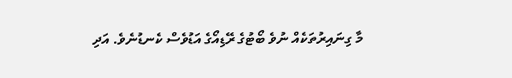މާ ގިނައިރުތަކެއް ނުވެ ބޯޓުގެ ރޭޑިއޯގެ އަޑުވެސް ކެނޑުނެވެ. އަދި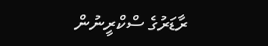ރާޑަރުގެ ސްކްރީނުން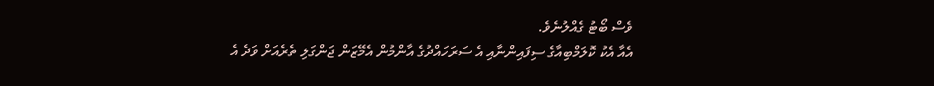ވެސް ބޯޓު ގެއްލުނެވެ.
އެއާ އެކު ކޮލަމްބިއާގެ ސިފައިންނާއި އެ ސަރަހައްދުގެ އާންމުން އެމޭޒަން ޖަންގަލި ތެރެއަށް ވަދެ އެ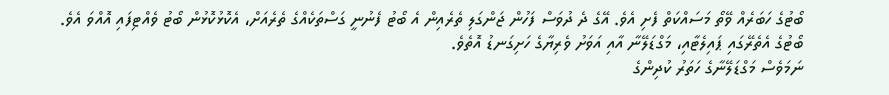ބޯޓުގެ ހަބަރެއް ވޭތޯ މަސައްކަތް ފެށި އެވެ. އޭގެ ދެ ދުވަސް ފަހުން ޖަންގަލި ތެރެއިން އެ ބޯޓު ފެނުނީ ގަސްތަކެއްގެ ތެރެއަށް، އެކޮޅުކޮޅުން ބޯޓު ވެއްޓިފައި އޮއްވަ އެވެ. ބޯޓުގެ އެތެރޭގައި ޕައިލެޓާއި، މަގްޑަލޭނާ އާއި އަވަށު ވެރިޔާގެ ހަށިގަނޑު އޮތެވެ.
ނަމަވެސް މަގްޑަލޭނާގެ ހަތަރު ކުދިންގެ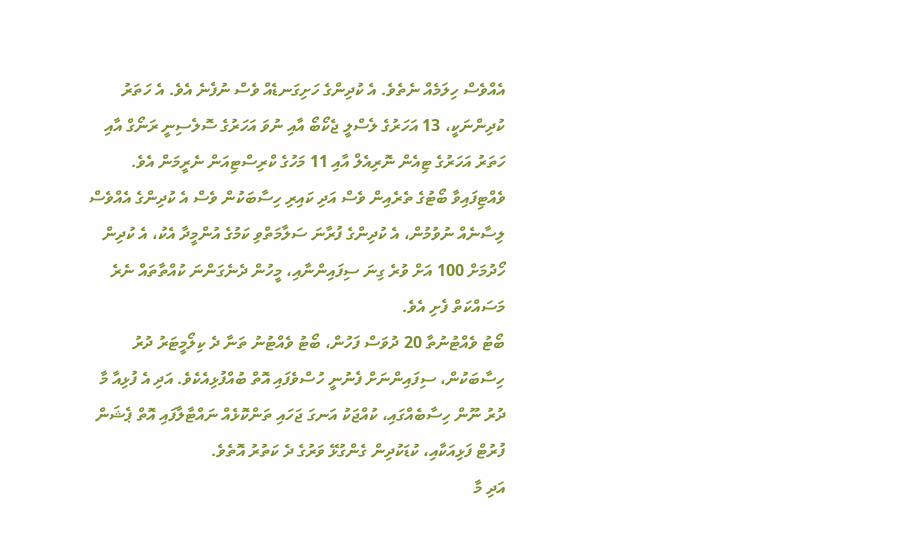އެއްވެސް ހިލަމެއް ނެތެވެ. އެ ކުދިންގެ ހަށިގަނޑެއް ވެސް ނުފެނެ އެވެ. އެ ހަތަރު ކުދިންނަކީ، 13 އަހަރުގެ ލެސްލީ ޖެކޯބޯ އާއި ނުވަ އަހަރުގެ ސޮލެސިނީ ރަނޯގް އާއި ހަތަރު އަހަރުގެ ޓިއެން ނޮރިއެލް އާއި 11 މަހުގެ ކްރިސްޓިއަން ނެރީމަން އެވެ.
ވެއްޓިފައިވާ ބޯޓުގެ ތެރެއިން ވެސް އަދި ކައިރި ހިސާބަކުން ވެސް އެ ކުދިންގެ އެއްވެސް ލިސާނެއް ނުވުމުން، އެ ކުދިންގެ ފުރާނަ ސަލާމަތްވި ކަމުގެ އުންމީދާ އެކު، އެ ކުދިން ހޯދުމަށް 100 އަށް ވުރެ ގިނަ ސިފައިންނާއި، މީހުން ދެނެގަންނަ ކުއްތާތައް ނެރެ މަސައްކަތް ފެށި އެވެ.
ބޯޓު ވެއްޓުނުތާ 20 ދުވަސް ފަހުން، ބޯޓު ވެއްޓުނު ތަނާ ދެ ކިލޯމީޓަރު ދުރު ހިސާބަކުން، ސިފައިންނަށް ފެނުނީ ހުސްވެފައި އޮތް ބުއްފުޅިއެކެވެ. އަދި އެ ފުޅިއާ މާ ދުރު ނޫން ހިސާބެއްގައި، ކުއްޖަކު އަނގަ ޖަހައި ތަންކޮޅެއް ނައްޓާލާފައި އޮތް ޕެޝަން ފުރުޓް ފަޅިއަކާއި، ކުޑަކުދިން ގެންގުޅޭ ވަރުގެ ދެ ކަތުރު އޮތެވެ.
އަދި މާ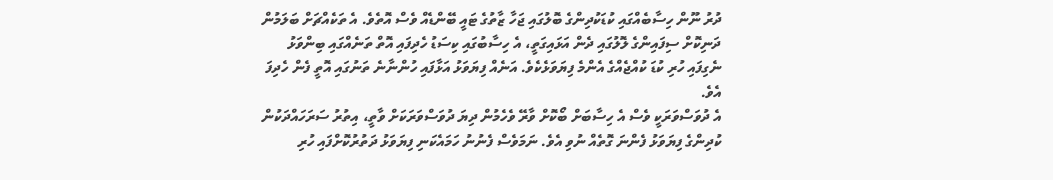ދުރު ނޫން ހިސާބެއްގައި ކުޑަކުދިންގެ ބޮލުގައި ޖަހާ ޒާތުގެ ޓައީ ބޭންޑެއް ވެސް އޮތެވެ. އެ ތަކެއްޗަށް ބަލަމުން ދަނިކޮށް ސިފައިންގެ ލޮލުގައި ދެން އަޅައިގަތީ، އެ ހިސާބުގައި ކިސަޑު ހެދިފައި އޮތް ތަނެއްގައި ބިންވަޅު ނެގިފައި ހުރި ކުޑަ ކުއްޖެއްގެ އެންމެ ފިޔަވަޅެކެވެ. އަނެއް ފިޔަވަޅު އަޅާފައި ހުންނާނެ ތަނުގައި އޮތީ ފެން ހެދިފަ އެވެ.
އެ ދުވަސްވަރަކީ ވެސް އެ ހިސާބަށް ބޯކޮށް ވާރޭ ވެހެމުން ދިޔަ ދުވަސްވަރަކަށް ވާތީ، އިތުރު ސަރަހައްދަކުން ކުދިންގެ ފިޔަވަޅު ފެންނަ ގޮތެއް ނުވި އެވެ. ނަމަވެސް ފެނުނު ހަމައެކަނި ފިޔަވަޅު ދަތުރުކޮށްފައި ހުރި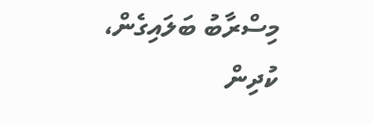މިސްރާބު ބަލައިގެން، ކުދިން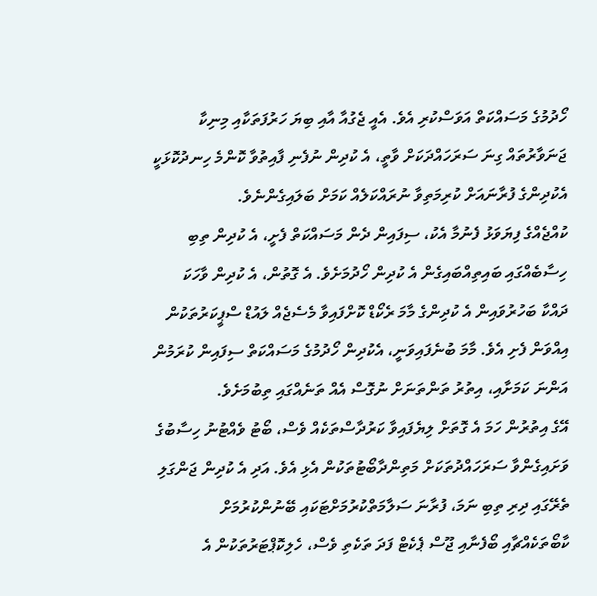ހޯދުމުގެ މަސައްކަތް އަވަސްކުރި އެވެ. އެއީ ޖެގުއާ އާއި ބިޔަ ހަރުފަތަކާއި މިނިކާ ޖަނަވާރުތައް ގިނަ ސަރަހައްދަކަށް ވާތީ، އެ ކުދިން ނުފެނި ފާއިތުވާ ކޮންމެ ހިނދުކޮޅަކީ އެކުދިންގެ ފުރާނައަށް ކުރިމަތިވާ ނުރައްކަލެއް ކަމަށް ބަލައިގެންނެވެ.
ކުއްޖެއްގެ ފިޔަވަޅު ފެނުމާ އެކު، ސިފައިން ދެން މަސައްކަތް ފެށީ، އެ ކުދިން ތިބި ހިސާބެއްގައި ބައިތިއްބައިގެން އެ ކުދިން ހޯދުމަށެވެ. އެ ގޮތުން، އެ ކުދިން ވާހަކަ ދައްކާ ބަހުރުވައިން އެ ކުދިންގެ މާމަ ރެކޯޑް ކޮށްފައިވާ މެސެޖެއް ލައުޑް ސްޕީކަރުތަކުން އިއްވަން ފެށި އެވެ. މާމަ ބުނެފައިވަނީ، އެކުދިން ހޯދުމުގެ މަސައްކަތް ސިފައިން ކުރަމުން އަންނަ ކަމަށާއި، އިތުރު ތަންތަނަށް ނުގޮސް އެއް ތަނެއްގައި ތިބުމަށެވެ.
އޭގެ އިތުރުން ހަމަ އެ ގޮތަށް ލިޔެފައިވާ ކަރުދާސްތަކެއް ވެސް، ބޯޓު ވެއްޓުނު ހިސާބުގެ ވަށައިގެންވާ ސަރަހައްދުތަކަށް މަތިންދާބޯޓުތަކުން އެޅި އެވެ. އަދި އެ ކުދިން ޖަންގަލި ތެރޭގައި ދިރި ތިބި ނަމަ، ފުރާނަ ސަލާމަތްކުރުމަށްޓަކައި ބޭނުންކުރުމަށް ކާބޯތަކެއްޗާއި ބޯފެނާއި ޖޫސް ޕެކެޓް ފަދަ ތަކެތި ވެސް، ހެލިކޮޕްޓަރުތަކުން އެ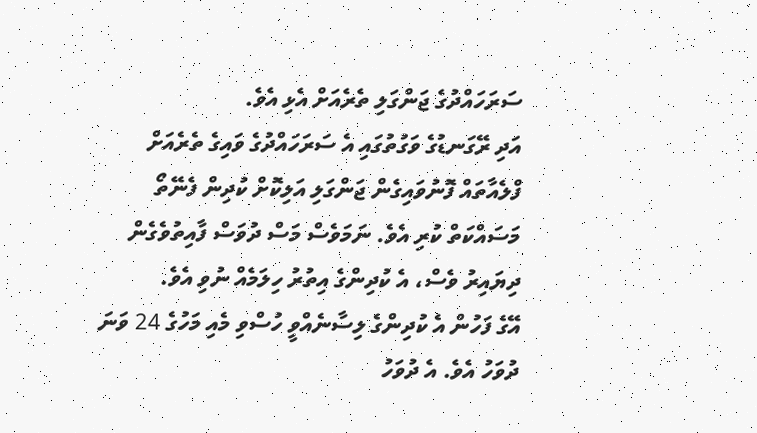ސަރަހައްދުގެ ޖަންގަލި ތެރެއަށް އެޅި އެވެ.
އަދި ރޭގަނޑުގެ ވަގުތުގައި އެ ސަރަހައްދުގެ ވައިގެ ތެރެއަށް ފްލެއާތައް ފޮނުވައިގެން ޖަންގަލި އަލިކޮށް ކުދިން ފެނޭތޯ މަސައްކަތް ކުރި އެވެ. ނަމަވެސް މަސް ދުވަސް ފާއިތުވެގެން ދިޔައިރު ވެސް، އެ ކުދިންގެ އިތުރު ހިލަމެއް ނުވި އެވެ.
އޭގެ ފަހުން އެ ކުދިންގެ ލިސާނެއްވީ ހުސްވި މެއި މަހުގެ 24 ވަނަ ދުވަހު އެވެ. އެ ދުވަހު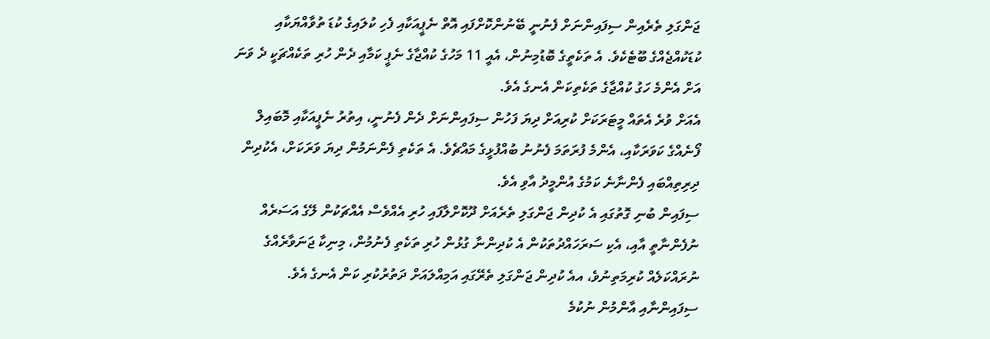ޖަންގަލި ތެރެއިން ސިފައިންނަށް ފެނުނީ ބޭނުންކޮށްފައި އޮތް ނެޕީއަކާއި ފެހި ކުލައިގެ ކުޑަ ތުވާއްޔަކާއި ކުޑަކުއްޖެއްގެ ބޫޓެކެވެ. އެ ތަކެތީގެ ބޮޑުމިނުން، އެއީ 11 މަހުގެ ކުއްޖާގެ ނެޕީ ކަމާއި ދެން ހުރި ތަކެއްޗަކީ ދެ ވަނަ އަށް އެންމެ ހަގު ކުއްޖާގެ ތަކެތިކަން އެނގެ އެވެ.
އެއަށް ވުރެ އެތައް މީޓަރަކަށް ކުރިއަށް ދިޔަ ފަހުން ސިފައިންނަށް ދެން ފެނުނީ، އިތުރު ނެޕީއަކާއި މޮބައިލް ފޯނެއްގެ ކަވަރަކާއި، އެންމެ ފުރަތަމަ ފެނުނު ބުއްފުޅީގެ މައްޗެވެ. އެ ތަކެތި ފެންނަމުން ދިޔަ ވަރަކަށް، އެކުދިން ދިރިތިއްބައި ފެންނާނެ ކަމުގެ އުންމީދު އާވި އެވެ.
ސިފައިން ބުނި ގޮތުގައި އެ ކުދިން ޖަންގަލި ތެރެއަށް ދޫކޮށްލާފައި ހުރި އެއްވެސް އެއްޗަކުން ލޭގެ އަސަރެއް ނުފެންނާތީ އާއި، އެކި ސަރަހައްދުތަކުން އެ ކުދިންނާ ގުޅުން ހުރި ތަކެތި ފެނުމުން، މިނިކާ ޖަނަވާރެއްގެ ނުރައްކަލެއް ކުރިމަތިނުވެ، އއެ ކުދިން ޖަންގަލި ތެރޭގައި އަމިއްލައަށް ދަތުރުކުރި ކަން އެނގެ އެވެ.
ސިފައިންނާއި އާންމުން ނުކުމެ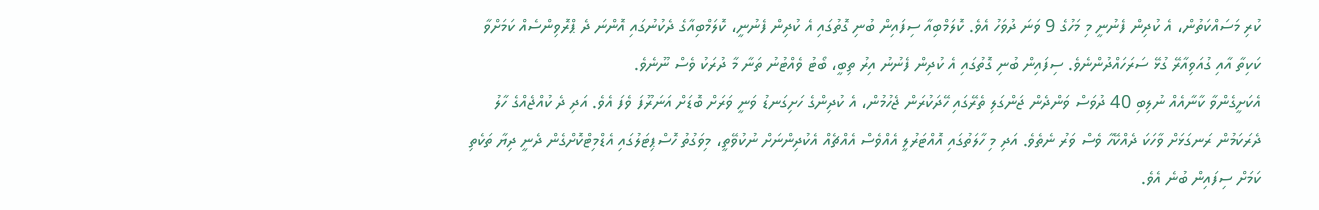ކުރި މަސައްކަތުން، އެ ކުދިން ފެނުނީ މި މަހުގެ 9 ވަނަ ދުވަހު އެވެ. ކޮލަމްބިއާ ސިފައިން ބުނި ގޮތުގައި އެ ކުދިން ފެނުނީ، ކޮލަމްބިއާގެ ދެކުނުގައި އޮންނަ ދެ ޕްރޮވިންސެއް ކަމަށްވާ ކަކިތާ އާއި ގުއަވިއާރޭ ގުޅޭ ސަރަހައްދުންނެވެ. ސިފައިން ބުނި ގޮތުގައި އެ ކުދިން ފެނުނު އިރު ތިބީ، ބޯޓު ވެއްޓުނު ތަނާ މާ ދުރަކު ވެސް ނޫނެވެ.
އެކަށީގެންވާ ކާނާއެއް ނުލިބި 40 ދުވަސް ވަންދެން ޖަންގަލި ތެރޭގައި ހޭދަކުރަން ޖެހުމުން، އެ ކުދިންގެ ހަށިގަނޑު ވަނީ ވަރަށް ބޮޑަށް އަނަރޫފަ ވެފަ އެވެ. އަދި ދެ ކުއްޖެއްގެ ހާލު ދެރަކަމުން ރަނގަޅަށް ވާހަކަ ދެއްކޭހާ ވެސް ވަރު ނެތެވެ. އަދި މި ހާލަތުގައި އޮއްޓަރުލީ އެއްވެސް އެއްޗެއް އެކުދިންނަށް ނުކުވޭތީ، މިވަގުތު ހޮސްޕިޓަލުގައި އެޑްމިޓްކޮށްގެން ދެނީ ދިޔާ ތަކެތި ކަމަށް ސިފައިން ބުނެ އެވެ.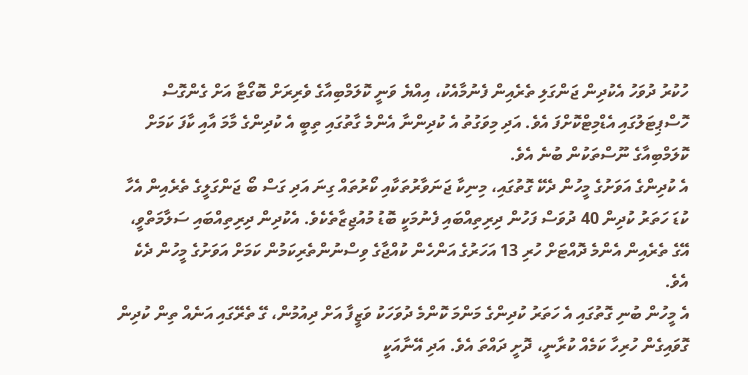ހުކުރު ދުވަހު އެކުދިން ޖަންގަލި ތެރެއިން ފެނުމާއެކު، އިއްޔެ ވަނީ ކޮލަމްބިއާގެ ވެރިރަށް ބޮގޯޓާ އަށް ގެންގޮސް ހޮސްޕިޓަލުގައި އެޑްމިޓްކޮށްފަ އެވެ. އަދި މިވަގުތު އެ ކުދިންނާ އެންމެ ގާތުގައި ތިބީ އެ ކުދިންގެ މާމަ އާއި ކާފަ ކަމަށް ކޮލަމްބިއާގެ ނޫސްތަކުން ބުނެ އެވެ.
އެ ކުދިންގެ އަވަށުގެ މީހުން ދެކޭ ގޮތުގައި، މިނިކާ ޖަނަވާރުތަކާއި ކޯރުތައް ގިނަ އަދި ގަސް ބޯ ޖަންގަލީގެ ތެރެއިން އެހާ ކުޑަ ހަތަރު ކުދިން 40 ދުވަސް ފަހުން ދިރިތިއްބައި ފެނުމަކީ ބޮޑު މުއުޖިޒާތެކެވެ. އެކުދިން ދިރިތިއްބައި ސަލާމަތްވީ، އޭގެ ތެރެއިން އެންމެ ދޮއްޓަށް ހުރި 13 އަހަރުގެ އަންހެން ކުއްޖާގެ ވިސްނުންތެރިކަމުން ކަމަށް އަވަށުގެ މީހުން ދެކެ އެވެ.
އެ މީހުން ބުނި ގޮތުގައި އެ ހަތަރު ކުދިންގެ މަންމަ ކޮންމެ ދުވަހަކު ވަޒީފާ އަށް ދިއުމުން، ގޭ ތެރޭގައި އަނެއް ތިން ކުދިން ގޮވައިގެން ހުރިހާ ކަމެއް ކުރާނީ، ދޮށީ ދައްތަ އެވެ. އަދި އޭނާއަކީ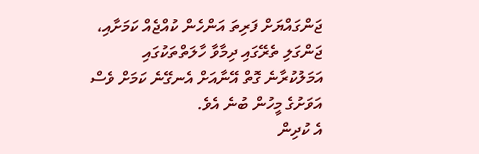ޖަންގައްޔަށް ފަރިތަ އަންހެން ކުއްޖެއް ކަމަށާއި، ޖަންގަލި ތެރޭގައި ދިމާވާ ހާލަތްތަކުގައި އަމަލުކުރާނެ ގޮތް އޭނާއަށް އެނގޭނެ ކަމަށް ވެސް އަވަށުގެ މީހުން ބުނެ އެވެ.
އެ ކުދިން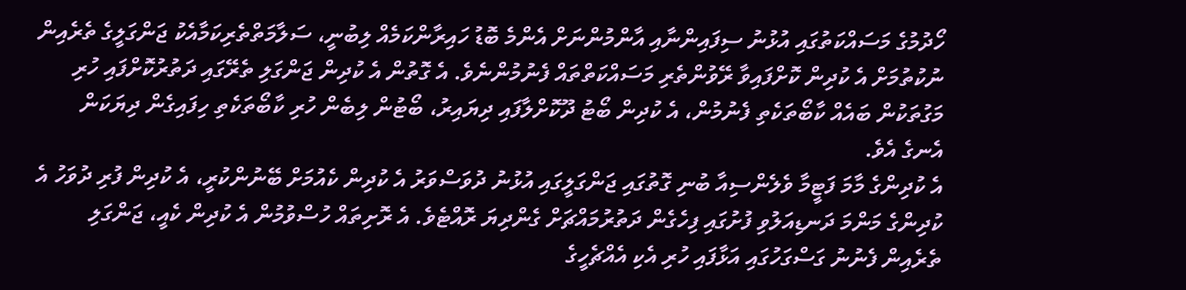ހޯދުމުގެ މަސައްކަތުގައި އުޅުނު ސިފައިންނާއި އާންމުންނަށް އެންމެ ބޮޑު ހައިރާންކަމެއް ލިބުނީ، ސަލާމަތްތެރިކަމާއެކު ޖަންގަލީގެ ތެރެއިން ނުކުތުމަށް އެ ކުދިން ކޮށްފައިވާ ރޭވުންތެރި މަސައްކަތްތައް ފެނުމުންނެވެ. އެ ގޮތުން އެ ކުދިން ޖަންގަލި ތެރޭގައި ދަތުރުކޮށްފައި ހުރި މަގުތަކުން ބައެއް ކާބޯތަކެތި ފެނުމުން، އެ ކުދިން ބޯޓު ދޫކޮށްލާފައި ދިޔައިރު، ބޯޓުން ލިބެން ހުރި ކާބޯތަކެތި ހިފައިގެން ދިޔަކަން އެނގެ އެވެ.
އެ ކުދިންގެ މާމަ ފަޓީމާ ވެލެންސިއާ ބުނި ގޮތުގައި ޖަންގަލީގައި އުޅުނު ދުވަސްވަރު އެ ކުދިން ކެއުމަށް ބޭނުންކުރީ، އެ ކުދިން ފުރި ދުވަހު އެ ކުދިންގެ މަންމަ ދަނޑިއަލުވި ފުށުގައި ފިހެގެން ދަތުރުމައްޗަށް ގެންދިޔަ ރޮއްޓެވެ. އެ ރޮށިތައް ހުސްވުމުން އެ ކުދިން ކެއީ، ޖަންގަލި ތެރެއިން ފެނުނު ގަސްގަހުގައި އަޅާފައި ހުރި އެކި އެއްޗެހީގެ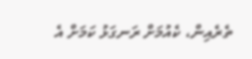ތެރެއިން، ކެއުމަށް ރަނގަޅު ކަމަށް އެ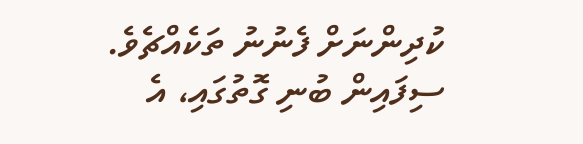ކުދިންނަށް ފެނުނު ތަކެއްޗެވެ.
ސިފައިން ބުނި ގޮތުގައި، އެ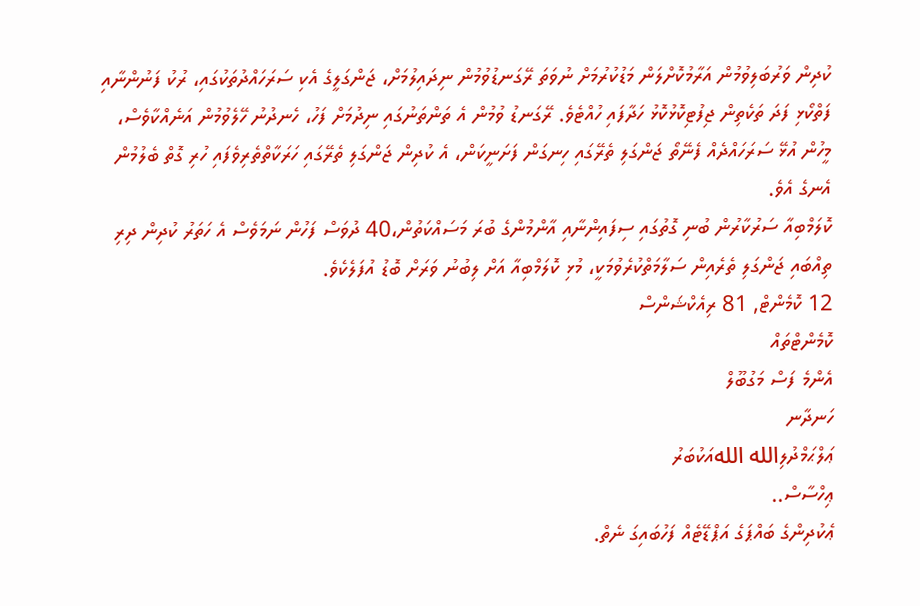ކުދިން ވަރުބަލިވުމުން އަރާމުކޮށްލަން މަޑުކުރުމަށް ނުވަތަ ރޭގަނޑުވުމުން ނިދައިލުމަށް، ޖަންގަލީގެ އެކި ސަރަހައްދުތަކުގައި، ރުކު ފަނުންނާއި ފަތްކޯޅި ފަދަ ތަކެތިން ޖިފުޓިކޮޅުކޮޅު ހަދާފައި ހުއްޓެވެ. ރޭގަނޑު ވުމުން އެ ތަންތަނުގައި ނިދުމަށް ފަހު، ހެނދުނު ހޭލެވުމުން އަނެއްކާވެސް، މީހުން އުޅޭ ސަރަހައްދެއް ފެނޭތޯ ޖަންގަލި ތެރޭގައި ހިނގަން ފަށަނީކަން، އެ ކުދިން ޖަންގަލި ތެރޭގައި ހަރަކާތްތެރިވެފައި ހުރި ގޮތް ބެލުމުން އެނގެ އެވެ.
ކޮލަމްބިއާ ސަރުކާރުން ބުނި ގޮތުގައި ސިފައިންނާއި އާންމުންގެ ބުރަ މަސައްކަތުން،40 ދުވަސް ފަހުން ނަމަވެސް އެ ހަތަރު ކުދިން ދިރި ތިއްބައި ޖަންގަލި ތެރެއިން ސަލާމަތްކުރެވުމަކީ، މުޅި ކޮލަމްބިއާ އަށް ލިބުނު ވަރަށް ބޮޑު އުފަލެކެވެ.
12 ކޮމެންޓް, 81 ރިއެކްޝަންސް
ކޮމެންޓްތައް
އެންމެ ފަސް މަގުބޫލް
ހަނދާނ
ޢަލްޙަމްދުލިالله اللهއަކުބަރު
ޢިހްސާސް..
ޢެކުދިންގެ ބައްޕަގެ އަޕްޑޭޓެއް ފަހުބައިގަ ނެތް.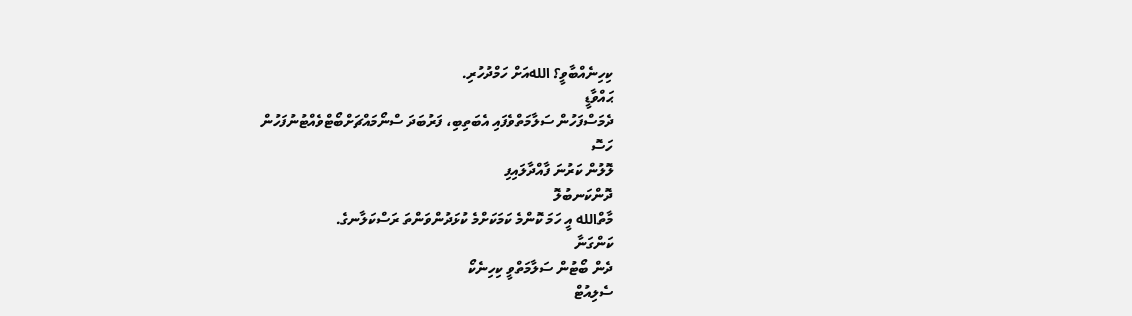ކިހިނެއްބާވީ؟ اللهއަށް ހަމްދުހުރި.
ޙައްވާޑީ
ދެމަސްފަހުން ސަލާމަތްވެފައި އެބަތިބި، ފަރުބަދަ ސްނޯމައްޗަށްބޯޓްވެއްޓުނުފަހުން
ހަސޮ
ލޮލުން ކަރުނަ ފާއްދާލައިފި
ދޮންކަނބުލޮ
މާތްالله އީ ހަމަ ކޮންމެ ކަމަކަށްމެ ކުޅަދުންވަންތަ ރަސްކަލާނގެ.
ކަންގަނާ
ދެން ބޯޓުން ސަލާމަތްވީ ކިހިނެކޯ
ސެލިއުޓް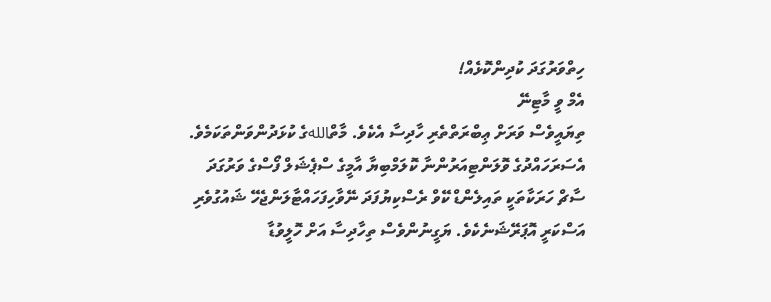ހިތްވަރުގަދަ ކުދިންކޮޅެއް!
އެމް ވީ މާޓިނޭ
ތިޔައީވެސް ވަރަށް ޢިބްރަތްތެރި ހާދިސާ އެކެވެ. މާތްاللهގެ ކުޅަދުންވަންތަކަމެވެ. އެސަރަހައްދުގެ ވޮލަންޓިއަރުންނާ ކޮލަމްބިޔާ އާމީގެ ސްޕެޝަލް ފޯސްގެ ވަރުގަދަ ސާޗް ހަރަކާތަކީ ތައިލެންޑް ކޭވް ރެސްކިޔުފަދަ ނޭވާހިފަހައްޓާލަންޖެހޭ ޝައުގުވެރި އަސްކަރީ އޮޕަރޭޝަނެކެވެ. ޔަގީނުންވެސް ތިހާދިސާ އަށް ހޮލީވުޑާ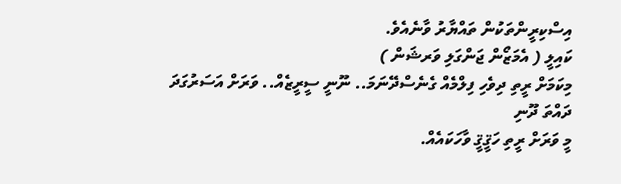އިސްކިރީންތަކުން ތައްޔާރު ވާނެއެވެ.
ކައިލީ ( އެމަޒޯން ޖަންގަލި ވަރޝަން )
މިކަމަށް ރީތި ދިވެހި ފިލްމެއް ގެނެސްދޭނަމަ.. ނޫނީ ސީރީޒެއް.. ވަރަށް އަސަރުގަދަ
ދައްތަ ދޫނި
މީ ވަރަށް ރީތި ހަޤީޤީ ވާހަކައެއް.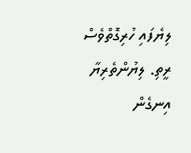ލިޔެފައި ހުރިގޮތްވެސް ރީތި. ލިޔުންތެރިޔާ އިނގެން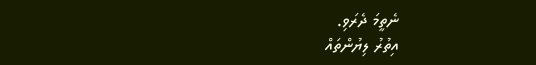ނެތީމަ ދެރަވި.
އިތުރު ލިޔުންތައް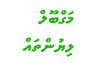މަގްބޫލް ލިޔުންތައް